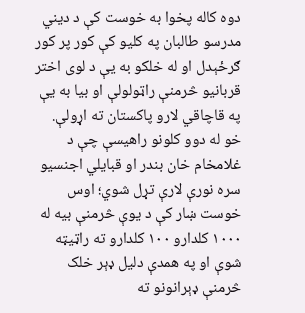دوه کاله پخوا به خوست کې د دیني مدرسو طالبان په کلیو کې کور پر کور ګرځېدل او له خلکو به یې د لوی اختر قربانیو څرمنې راټولولې او بیا به یې په قاچاقي لارو پاکستان ته اړولې.
خو له دوو کلونو راهیسې چې د غلامخام خان بندر او قبایلي اجنسیو سره نورې لارې تړل شوي؛ اوس خوست ښار کې د یوې څرمنې بیه له ۱۰۰۰ کلدارو ۱۰۰ کلدارو ته راټیټه شوې او په همدې دلیل ډېر خلک څرمنې ډېرانونو ته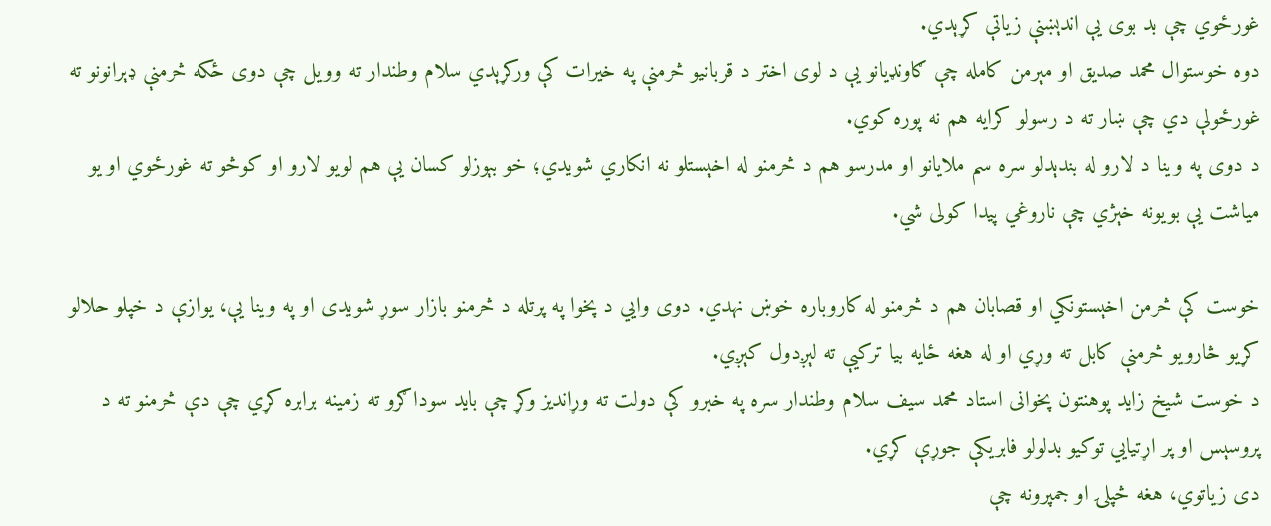غورځوي چې بد بوی یې اندېښنې زیاتې کړېدي.
دوه خوستوال محمد صدیق او مېرمن کامله چې ګاونډیانو یې د لوی اختر د قربانیو څرمنې په خیرات کې ورکړېدي سلام وطندار ته وویل چې دوی ځکه څرمنې ډېرانونو ته غورځولې دي چې ښار ته د رسولو کرایه هم نه پوره کوي.
د دوی په وینا د لارو له بندېدلو سره سم ملایانو او مدرسو هم د څرمنو له اخېستلو نه انکاري شويدي؛ خو بېوزلو کسان یې هم لویو لارو او کوڅو ته غورځوي او یو میاشت یې بویونه خېژي چې ناروغي پيدا کولی شي.

خوست کې څرمن اخېستونکي او قصابان هم د څرمنو له کاروباره خوښ نهدي. دوی وايي د پخوا په پرتله د څرمنو بازار سوړ شویدی او په وینا یې، یوازې د خپلو حلالو کړیو څارویو څرمنې کابل ته وړي او له هغه ځایه بیا ترکیې ته لېږدول کېږي.
د خوست شیخ زاید پوهنتون پخوانی استاد محمد سیف سلام وطندار سره په خبرو کې دولت ته وړاندیز وکړ چې باید سوداګرو ته زمینه برابره کړي چې دې څرمنو ته د پروسېس او پر اړتیایي توکیو بدلولو فابریکې جوړې کړي.
دی زیاتوي، هغه څپلۍ او جمپرونه چې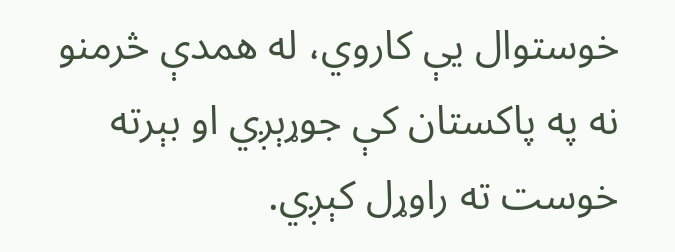خوستوال یې کاروي، له همدې څرمنو نه په پاکستان کې جوړېږي او بېرته خوست ته راوړل کېږي.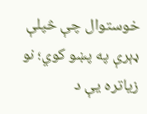خوستوال چې څپلې ډېرې په پښو کوي؛ نو زیاتره یې د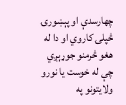چهارسدې او پېښورۍ څپلۍ کاروي او دا له هغو څرمنو جوړېږي چې له خوست یا نورو ولایتونو په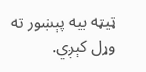ټیټه بیه پېښور ته وړل کېږي.